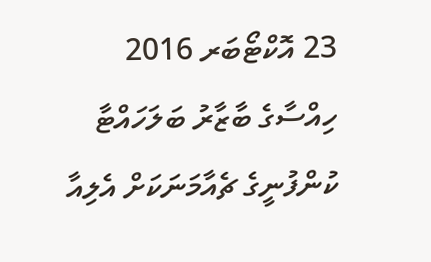23 އޮކްޓޯބަރ 2016
ހިއްސާގެ ބާޒާރު ބަލަހައްޓާ ކުންފުނީގެ ޗެއާމަނަކަށް އެލިއާ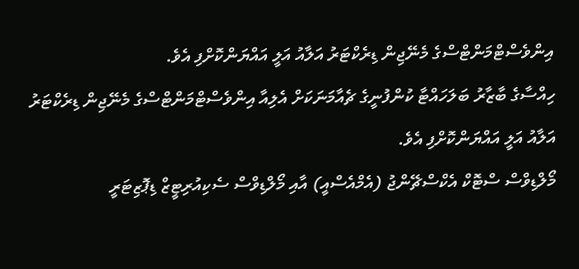އިންވެސްޓްމަންޓްސްގެ މެނޭޖިން ޑިރެކްޓަރު އަލާއު އަލީ އައްޔަންކޮށްފި އެވެ.
ހިއްސާގެ ބާޒާރު ބަލަހައްޓާ ކުންފުނީގެ ޗެއާމަނަކަށް އެލިއާ އިންވެސްޓްމަންޓްސްގެ މެނޭޖިން ޑިރެކްޓަރު އަލާއު އަލީ އައްޔަންކޮށްފި އެވެ.
މޯލްޑިވްސް ސްޓޮކް އެކްސްޗޭންޖު (އެމްއެސްއީ) އާއި މޯލްޑިވްސް ސެކިއުރިޓީޒް ޑިޕޮޒިޓަރީ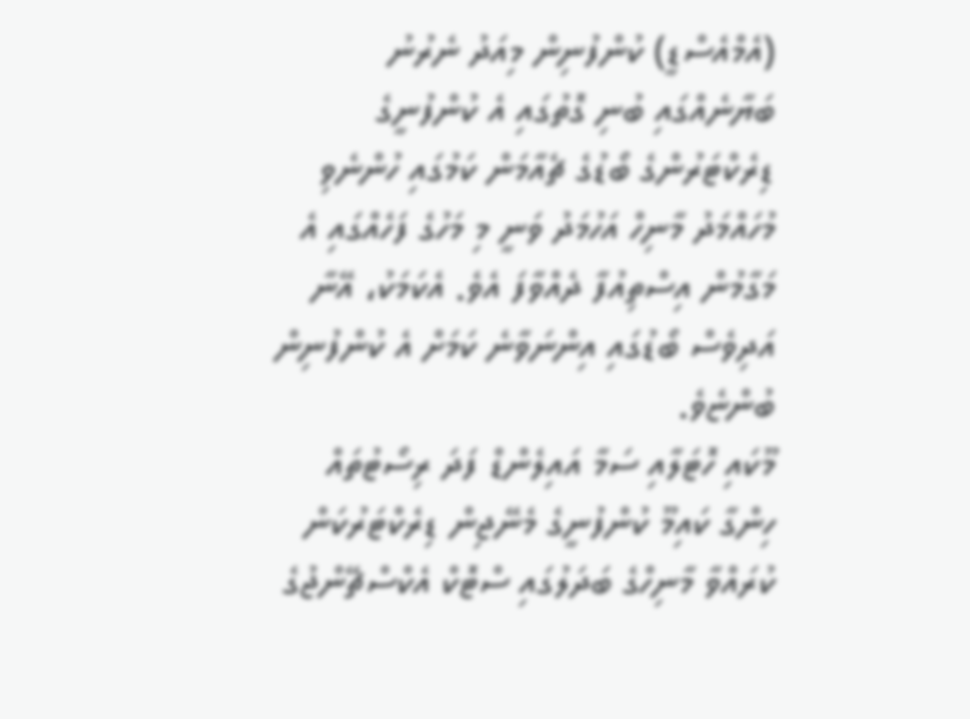(އެމްއެސްޑީ) ކުންފުނިން މިއަދު ނެރުނު ބަޔާނެއްގައި ބުނި ގޮތުގައި އެ ކުންފުނީގެ ޑިރެކްޓަރުންގެ ބޯޑުގެ ޗެއާމަން ކަމުގައި ހުންނެވި މުހައްމަދު މާނިހް އަހުމަދު ވަނީ މި މަހުގެ ފަހެއްގައި އެ މަގާމުން އިސްތިއުފާ ދެއްވާފަ އެވެ. އެކަމަކު، އޭނާ އަދިވެސް ބޯޑުގައި އިންނަވާނެ ކަމަށް އެ ކުންފުނިން ބުންޏެވެ.
މޫކައި ހޮޓަލާއި ސަމާ އައިލެންޑް ފަދަ ރިސޯޓުތައް ހިންގާ ކައިމޫ ކުންފުނީގެ މެނޭޖިން ޑިރެކްޓަރުކަން ކުރައްވާ މާނިހްގެ ބަދަލުގައި ސްޓޮކް އެކްސްޗޭންޖުގެ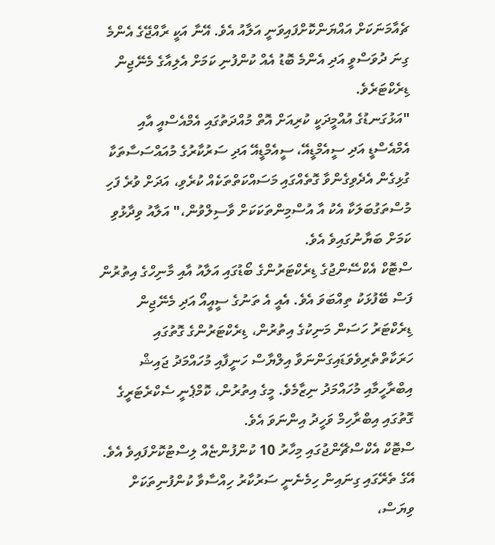ޗެއާމަނަކަށް އައްޔަންކޮށްފައިވަނީ އަލާއު އެވެ. އޭނާ އަކީ ރާއްޖޭގެ އެންމެ ގިނަ ދުވަސްވީ އަދި އެންމެ ބޮޑު އެއް ކުންފުނި ކަމަށް އެލިއާގެ މެނޭޖިން ޑިރެކްޓަރެވެ.
"އަޅުގަނޑުގެ އުއްމީދަކީ ކުރިއަށް އޮތް މުއްދަތުގައި އެމްއެސްއީ އާއި އެމްއެސްޑީ އަދި ސީއެމްޑީއޭ، ސީއެމްޑީއޭ އަދި ސަރުކާރުގެ މުއައްސަސާތަކާ ގުޅިގެން އެދެވިގެންވާ ގޮތެއްގައި މަސައްކަތްތަކެއް ކުރެވި، އަދަށް ވުރެ ފަހި މުސްތަގުބަލަކާ އެކު އާ އުސްމިންތަކަކަށް ވާސިލްވުން،" އަލާއު ވިދާޅުވި ކަމަށް ބަޔާނުގައިވެ އެވެ.
ސްޓޮކް އެކްސޭންޖުގެ ޑިރެކްޓަރުންގެ ބޯޑުގައި އަލާއު އާއި މާނިހްގެ އިތުރުން ފަސް ބޭފުޅަކު ތިއްބަވަ އެވެ. އެއީ އެ ތަނުގެ ސީއީއޯ އަދި މެނޭޖިން ޑިރެކްޓަރު ހަސަން މަނިކުގެ އިތުރުން، ޑިރެކްޓަރުންގެ ގޮތުގައި ހަރަކާތްތެރިވެވަޑައިގަންނަވާ އިލްޔާސް ހަނީފާއި މުހައްމަދު ޖައިޝް އިބްރާހީމާއި މުހައްމަދު ނިޒާމެވެ. މީގެ އިތުރުން، ކޮމްޕެނީ ސެކްރެޓަރީގެ ގޮތުގައި އިބްރާހިމް ވަހީދު އިންނަވަ އެވެ.
ސްޓޮކް އެކްސްޗޭންޖުގައި މިހާރު 10 ކުންފުންޏެއް ލިސްޓުކޮށްފައިވެ އެވެ. އޭގެ ތެރޭގައި ގިނައިން ހިމެނެނީ ސަރުކާރު ހިއްސާވާ ކުންފުނިތަކަށް ވިޔަސް،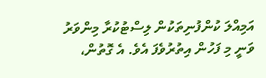އަމިއްލަ ކުންފުނިތަކުން ލިސްޓުކުރާ މިންވަރު ވަނީ މި ފަހުން އިތުރުވެފަ އެވެ. އެ ގޮތުން،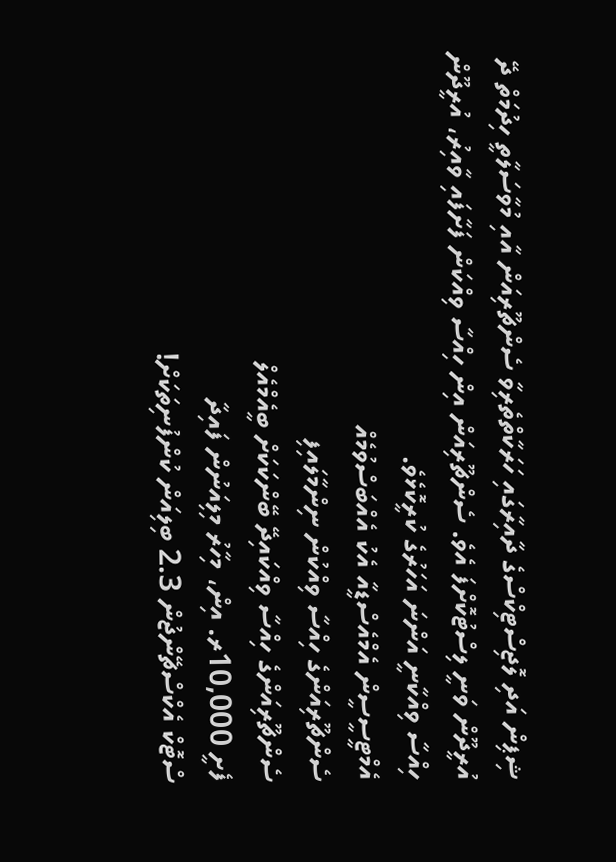ޝިޕިން އަދި ލޮޖިސްޓިކްސްގެ ދާއިރާގައި ހަރަކާތްތެރިވާ ސެންޗޫރިއަން އާއި މުވާސަލާތީ ހިދުމަތް ދޭ އުރީދޫން ވަނީ ލިސްޓުކޮށްފަ އެވެ. ސެންޗޫރިއަން އިން ހިއްސާ ވިއްކަން ފަށާފައި ވާއިރު، އުރީދޫން ހިއްސާ ވިއްކާނީ އަންނަ އަހަރުގެ ކުރީކޮޅެވެ.
އެމްޓީސީސީން އެމްއެސްޑީއާ އެކު އެއްބަސްވުމެއް
ސެންޗޫރިއަންގެ ހިއްސާ ވިއްކުން ނިންމާލައިފި
ސެންޗޫރިއަންގެ ހިއްސާ ވިއްކައިދޭ ބޭންކަކަށް ބީއެމްއެލް
ފެށީ 10,000ރ. އިން، މިހާރު މިލިއަނުން ފައިދާ
ސްޓޮކް އެކްސްޗޭންޖުން 2.3 ބިލިއަން ކުންފުނިތަކަށް!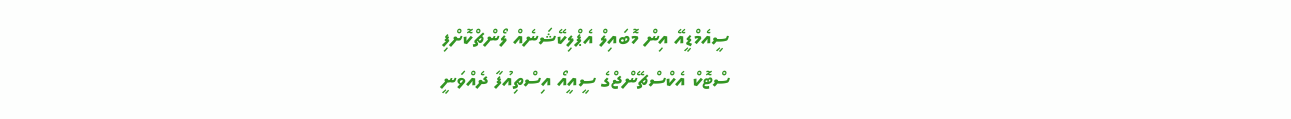ސީއެމްޑީއޭ އިން މޮބައިލް އެޕްލިކޭޝަނެއް ލޯންޗްކޮށްފި
ސްޓޮކް އެކްސްޗޭންޖްގެ ސީއީއޯ އިސްތިއުފާ ދެއްވަނީ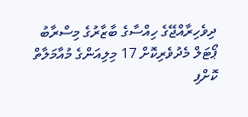ދިވެހިރާއްޖޭގެ ހިއްސާގެ ބާޒާރުގެ މިސްރާބު
ޕޯޓަލް މެދުވެރިކޮށް 17 މިލިއަންގެ މުއާމަލާތް ކޮށްފި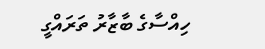ހިއްސާގެ ބާޒާރު ތަރައްގީ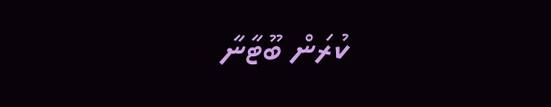ކުރަން ބޫޓާނާ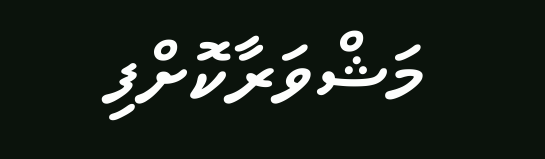މަޝްވަރާކޮށްފި